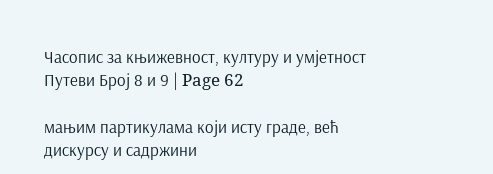Часопис за књижевност, културу и умјетност Путеви Број 8 и 9 | Page 62

мањим партикулама који исту граде, већ дискурсу и садржини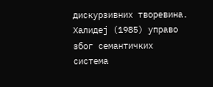дискурзивних творевина. Халидеј (1985) управо због семантичких система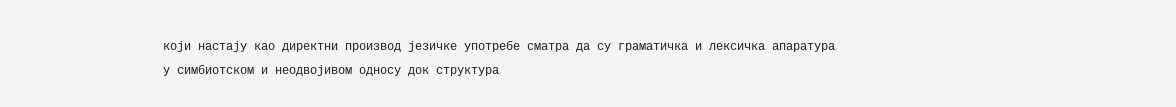који настају као директни производ језичке употребе сматра да су граматичка и лексичка апаратура у симбиотском и неодвојивом односу док структура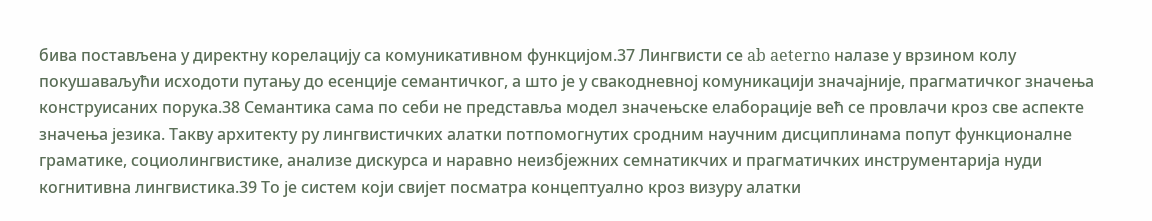бива постављена у директну корелацију са комуникативном функцијом.37 Лингвисти се ab aeterno налазе у врзином колу покушаваљући исходоти путању до есенције семантичког, а што је у свакодневној комуникацији значајније, прагматичког значења конструисаних порука.38 Семантика сама по себи не представља модел значењске елаборације већ се провлачи кроз све аспекте значења језика. Такву архитекту ру лингвистичких алатки потпомогнутих сродним научним дисциплинама попут функционалне граматике, социолингвистике, анализе дискурса и наравно неизбјежних семнатикчих и прагматичких инструментарија нуди когнитивна лингвистика.39 То је систем који свијет посматра концептуално кроз визуру алатки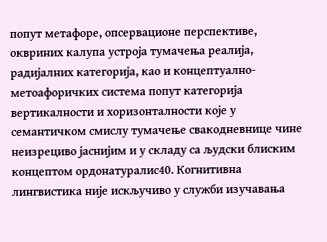попут метафоре, опсервационе перспективе, оквриних калупа устроја тумачења реалија, радијалних категорија, као и концептуално-метоафоричких система попут категорија вертикалности и хоризонталности које у семантичком смислу тумачење свакодневнице чине неизрециво јаснијим и у складу са људски блиским концептом ордонатуралис40. Когнитивна лингвистика није искључиво у служби изучавања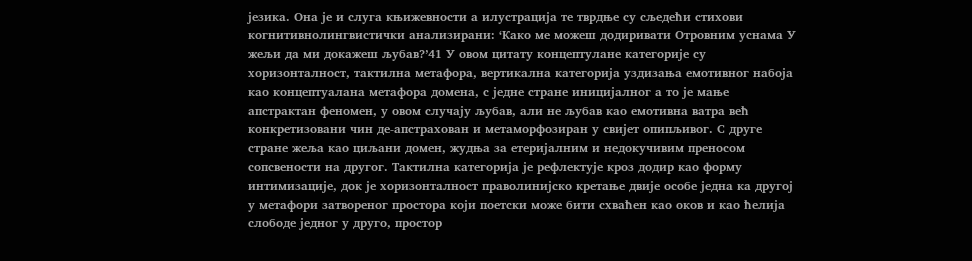језика. Она је и слуга књижевности а илустрација те тврдње су сљедећи стихови когнитивнолингвистички анализирани: ‘Како ме можеш додиривати Отровним уснама У жељи да ми докажеш љубав?’41 У овом цитату концептулане категорије су хоризонталност, тактилна метафора, вертикална категорија уздизања емотивног набоја као концептуалана метафора домена, с једне стране иницијалног а то је мање апстрактан феномен, у овом случају љубав, али не љубав као емотивна ватра већ конкретизовани чин де-апстрахован и метаморфозиран у свијет опипљивог. С друге стране жеља као циљани домен, жудња за етеријалним и недокучивим преносом сопсвености на другог. Тактилна категорија је рефлектује кроз додир као форму интимизације, док је хоризонталност праволинијско кретање двије особе једна ка другој у метафори затвореног простора који поетски може бити схваћен као оков и као ћелија слободе једног у друго, простор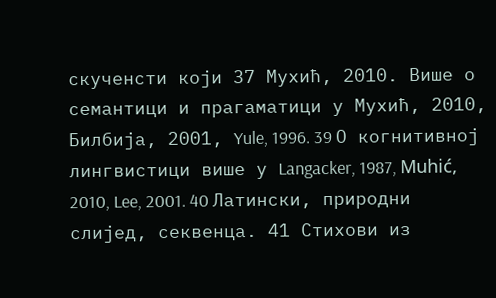скученсти који 37 Мухић, 2010. Више о семантици и прагаматици у Мухић, 2010, Билбија, 2001, Yule, 1996. 39 О когнитивној лингвистици више у Langacker, 1987, Muhić, 2010, Lee, 2001. 40 Латински, природни слијед, секвенца. 41 Стихови из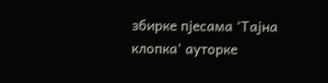збирке пјесама ‘Тајна клопка’ ауторке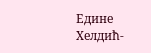Едине Хелдић-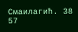Смаилагић. 38 57